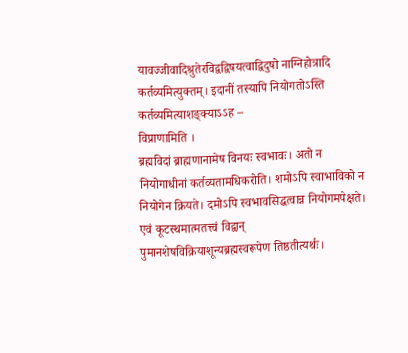यावज्जीवादिश्रुतेरविद्वद्विषयत्वाद्विदुषो नाग्निहोत्रादि कर्तव्यमित्युक्तम्। इदानीं तस्यापि नियोगतोऽस्ति कर्तव्यमित्याशङ्क्याऽऽह –
विप्राणामिति ।
ब्रह्मविदां ब्राह्मणानामेष विनयः स्वभावः। अतो न नियोगाधीनां कर्तव्यतामधिकरोति। शमोऽपि स्वाभाविको न नियोगेन क्रियते। दमोऽपि स्वभावसिद्धत्वान्न नियोगमपेक्षते। एवं कूटस्थमात्मतत्त्वं विद्वान् पुमानशेषविक्रियाशून्यब्रह्मस्वरूपेण तिष्ठतीत्यर्थः।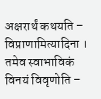अक्षरार्थं कथयति –
विप्राणामित्यादिना ।
तमेव स्वाभाविकं विनयं विवृणोति –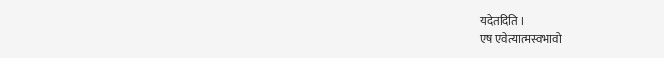यदेतदिति ।
एष एवेत्यात्मस्वभावो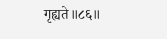गृह्यते॥८६॥